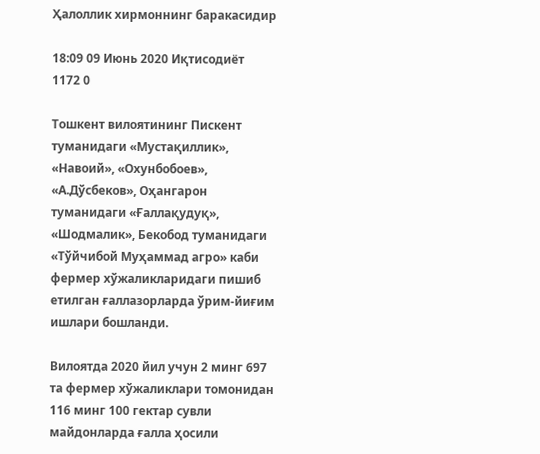Ҳалоллик хирмоннинг баракасидир

18:09 09 Июнь 2020 Иқтисодиёт
1172 0

Тошкент вилоятининг Пискент туманидаги «Мустақиллик», «Навоий», «Охунбобоев», «А.Дўсбеков», Оҳангарон туманидаги «Ғаллақудуқ», «Шодмалик», Бекобод туманидаги «Тўйчибой Муҳаммад агро» каби фермер хўжаликларидаги пишиб етилган ғаллазорларда ўрим-йиғим ишлари бошланди.

Вилоятда 2020 йил учун 2 минг 697 та фермер хўжаликлари томонидан 116 минг 100 гектар сувли майдонларда ғалла ҳосили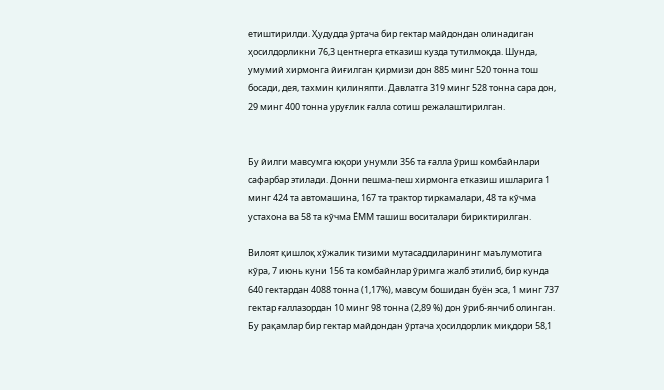етиштирилди. Ҳудудда ўртача бир гектар майдондан олинадиган ҳосилдорликни 76,3 центнерга етказиш кузда тутилмоқда. Шунда, умумий хирмонга йиғилган қирмизи дон 885 минг 520 тонна тош босади, дея, тахмин қилиняпти. Давлатга 319 минг 528 тонна сара дон, 29 минг 400 тонна уруғлик ғалла сотиш режалаштирилган.


Бу йилги мавсумга юқори унумли 356 та ғалла ўриш комбайнлари сафарбар этилади. Донни пешма-пеш хирмонга етказиш ишларига 1 минг 424 та автомашина, 167 та трактор тиркамалари, 48 та кўчма устахона ва 58 та кўчма ЁММ ташиш воситалари бириктирилган.

Вилоят қишлоқ хўжалик тизими мутасаддиларининг маълумотига кўра, 7 июнь куни 156 та комбайнлар ўримга жалб этилиб, бир кунда 640 гектардан 4088 тонна (1,17%), мавсум бошидан буён эса, 1 минг 737 гектар ғаллазордан 10 минг 98 тонна (2,89 %) дон ўриб-янчиб олинган. Бу рақамлар бир гектар майдондан ўртача ҳосилдорлик миқдори 58,1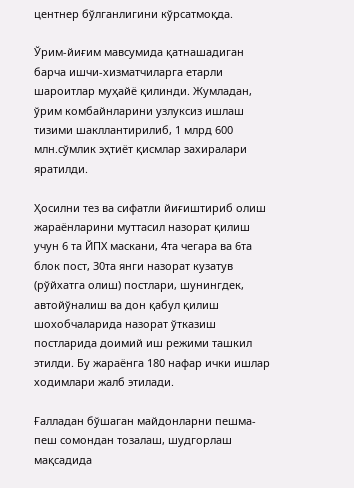центнер бўлганлигини кўрсатмоқда.

Ўрим-йиғим мавсумида қатнашадиган барча ишчи-хизматчиларга етарли шароитлар муҳайё қилинди. Жумладан, ўрим комбайнларини узлуксиз ишлаш тизими шакллантирилиб, 1 млрд 600 млн.сўмлик эҳтиёт қисмлар захиралари яратилди.

Ҳосилни тез ва сифатли йиғиштириб олиш жараёнларини муттасил назорат қилиш учун 6 та ЙПХ маскани, 4та чегара ва 6та блок пост, 30та янги назорат кузатув (рўйхатга олиш) постлари, шунингдек, автойўналиш ва дон қабул қилиш шохобчаларида назорат ўтказиш постларида доимий иш режими ташкил этилди. Бу жараёнга 180 нафар ички ишлар ходимлари жалб этилади.

Ғалладан бўшаган майдонларни пешма-пеш сомондан тозалаш, шудгорлаш мақсадида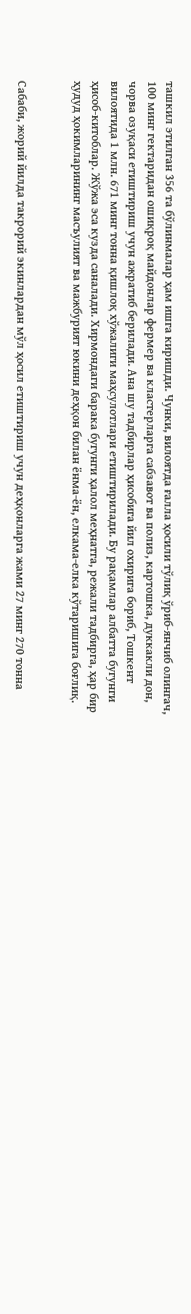ташкил этилган 356 та бўлинмалар ҳам ишга киришди. Чунки, вилоятда ғалла ҳосили тўлиқ ўриб-янчиб олингач, 100 минг гектаридан ошиқроқ майдонлар фермер ва кластерларга сабзавот ва полиз, картошка, дуккакли дон, чорва озуқаси етиштириш учун ажратиб берилади. Ана шу тадбирлар ҳисобига йил охирига бориб, Тошкент вилоятида 1 млн. 671 минг тонна қишлоқ хўжалиги маҳсулотлари етиштирилади. Бу рақамлар албатта бугунги ҳисоб-китоблар. Жўжа эса кузда саналади. Хирмондаги барака бугунги ҳалол меҳнатга, режали тадбирга, ҳар бир ҳудуд ҳокимларининг масъулият ва мажбурият юкини деҳқон билан ёнма-ён, елкама-елка кўтаришига боғлиқ.


Сабаби, жорий йилда такрорий экинлардан мўл ҳосил етиштириш учун деҳқонларга жами 27 минг 270 тонна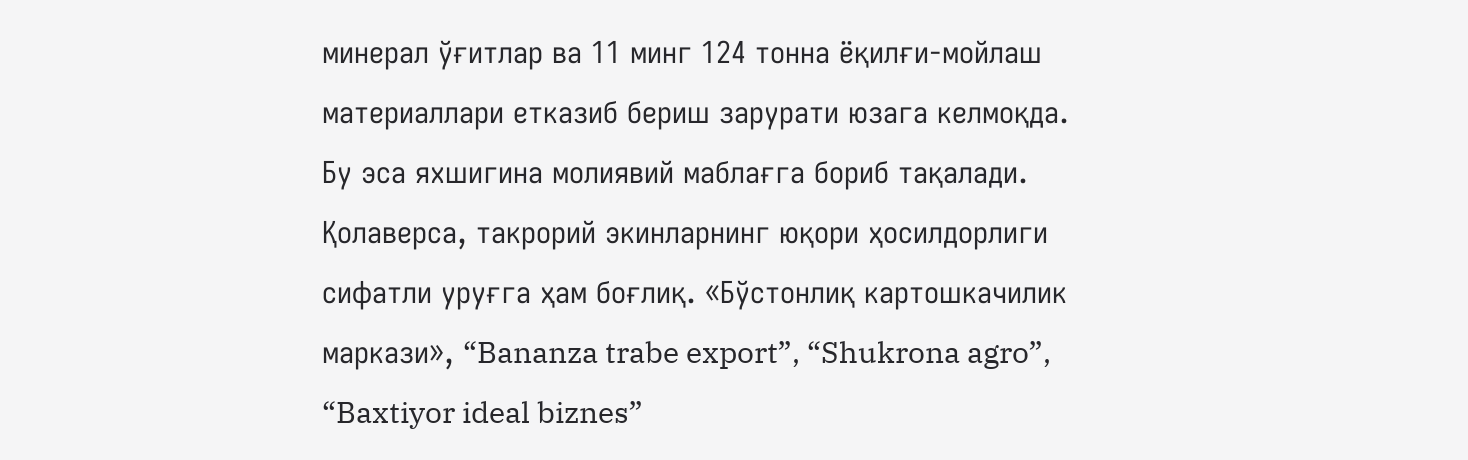минерал ўғитлар ва 11 минг 124 тонна ёқилғи-мойлаш материаллари етказиб бериш зарурати юзага келмоқда. Бу эса яхшигина молиявий маблағга бориб тақалади. Қолаверса, такрорий экинларнинг юқори ҳосилдорлиги сифатли уруғга ҳам боғлиқ. «Бўстонлиқ картошкачилик маркази», “Bananza trabe export”, “Shukrona agro”, “Baxtiyor ideal biznes”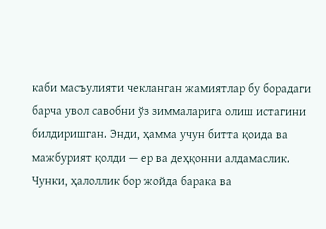каби масъулияти чекланган жамиятлар бу борадаги барча увол савобни ўз зиммаларига олиш истагини билдиришган. Энди, ҳамма учун битта қоида ва мажбурият қолди — ер ва деҳқонни алдамаслик. Чунки, ҳалоллик бор жойда барака ва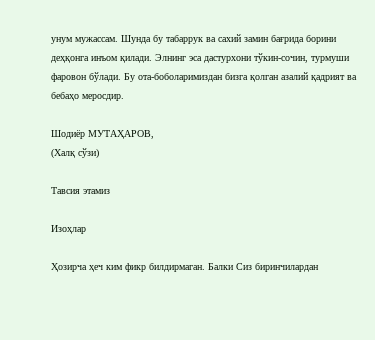унум мужассам. Шунда бу табаррук ва сахий замин бағрида борини деҳқонга инъом қилади. Элнинг эса дастурхони тўкин-сочин, турмуши фаровон бўлади. Бу ота-боболаримиздан бизга қолган азалий қадрият ва бебаҳо меросдир.

Шодиёр МУТАҲАРОВ,
(Халқ сўзи)

Тавсия этамиз

Изоҳлар

Ҳозирча ҳеч ким фикр билдирмаган. Балки Сиз биринчилардан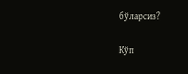бўларсиз?

Кўп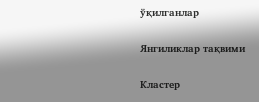ўқилганлар

Янгиликлар тақвими

Кластер